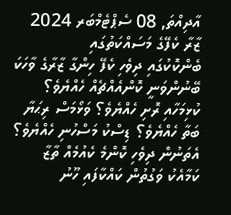އާދިއްތަ, 08 ސެޕްޓެމްބަރ 2024
ޒާރާ ކެފޭގެ މަސައްކަތުގައި
ބެންކޮކުގައި ދިވެހި ކެފޭ ހިންގާ ޒާރާގެ ވާހަކަ
ބޭނުންވަނީ ކޮންއެއްޗެއް ހެއްޔެވެ؟ ކުޅިމަހާއި ރޮށި ހެއްޔެވެ؟ ވަޅޯމަސް ރިޙަޔާ ބަތާ ހެއްޔެވެ؟ ޑިސްކު މަސްހުނި ހެއްޔެވެ؟ އެތަނުން ދިވެހި ކޮންމެ ކެއުމެއް ތާޒާ ކަމާއެކު ވަގުތުން ކައްކާފައި ހޫނު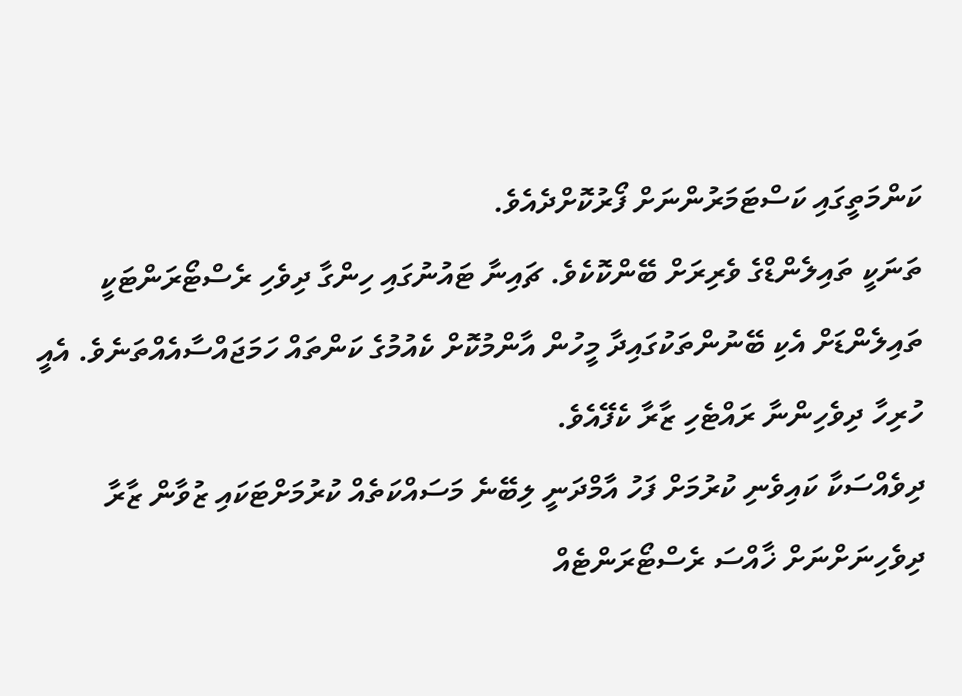ކަންމަތީގައި ކަސްޓަމަރުންނަށް ފޯރުކޮށްދެއެވެ.
ތަނަކީ ތައިލެންޑްގެ ވެރިރަށް ބޭންކޮކެވެ. ޗައިނާ ޓައުނުގައި ހިންގާ ދިވެހި ރެސްޓޯރަންޓަކީ ތައިލެންޑަށް އެކި ބޭނުންތަކުގައިދާ މީހުން އާންމުކޮށް ކެއުމުގެ ކަންތައް ހަމަޖައްސާއެއްތަނެވެ. އެއީ ހުރިހާ ދިވެހިންނާ ރައްޓެހި ޒާރާ ކެފޭއެވެ.
ދިވެއްސަކާ ކައިވެނި ކުރުމަށް ފަހު އާމްދަނީ ލިބޭނެ މަސައްކަތެއް ކުރުމަށްޓަކައި ޒުވާން ޒާރާ ދިވެހިނަށްނަށް ޚާއްސަ ރެސްޓޯރަންޓެއް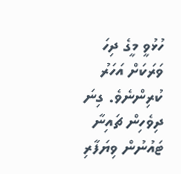ހުޅުވީ މީގެ ދިހަ ވަރަކަށް އަހަރު ކުރިންނެވެ. ގިނަ ދިވެހިން ޗައިނާ ޓައުނުން ވިޔަފާރި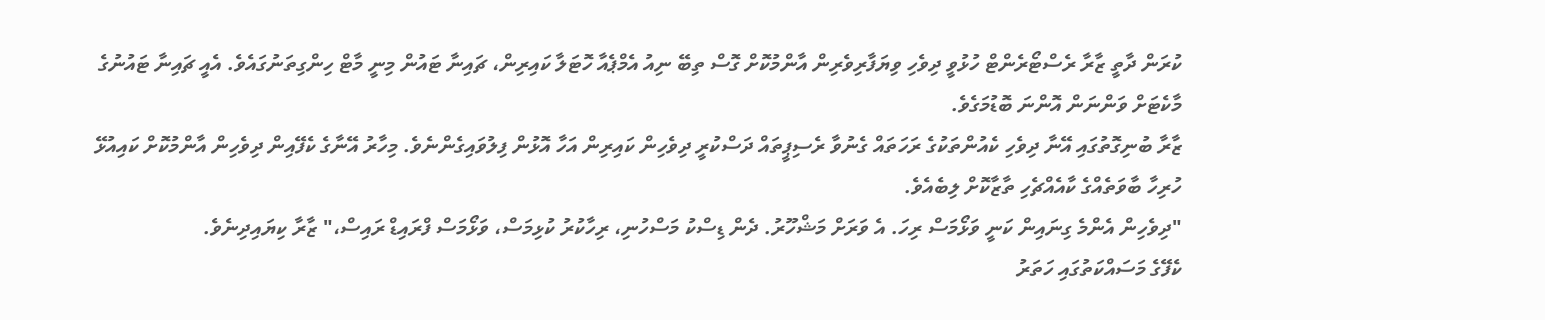ކުރަން ދާތީ ޒާރާ ރެސްޓޯރެންޓް ހުޅުވީ ދިވެހި ވިޔަފާރިވެރިން އާންމުކޮށް ގޮސް ތިބޭ ނިއު އެމްޕެއާ ހޮޓަލާ ކައިރިން، ޗައިނާ ޓައުން މިނީ މާޓް ހިންގިތަނުގައެވެ. އެއީ ޗައިނާ ޓައުނުގެ މާކެޓަށް ވަންނަން އޮންނަ ބޮޑުމަގެވެ.
ޒާރާ ބުނިގޮތުގައި އޭނާ ދިވެހި ކެއުންތަކުގެ ރަހަތައް ގެނުވާ ރެސިޕީތައް ދަސްކުރީ ދިވެހިން ކައިރިން އަހާ އޮޅުން ފިލުވައިގެންނެވެ. މިހާރު އޭނާގެ ކެފޭއިން ދިވެހިން އާންމުކޮށް ކައިއުޅޭ ހުރިހާ ބާވަތެއްގެ ކާއެއްޗެހި ތާޒާކޮށް ލިބެއެވެ.
"ދިވެހިން އެންމެ ގިނައިން ކަނީ ވަޅޯމަސް ރިހަ. އެ ވަރަށް މަޝްހޫރު. ދެން ޑިސްކު މަސްހުނި، ރިހާކުރު ކުޅިމަސް، ވަޅޯމަސް ފްރައިޑް ރައިސް،" ޒާރާ ކިޔައިދިނެވެ.
ކެފޭގެ މަސައްކަތުގައި ހަތަރު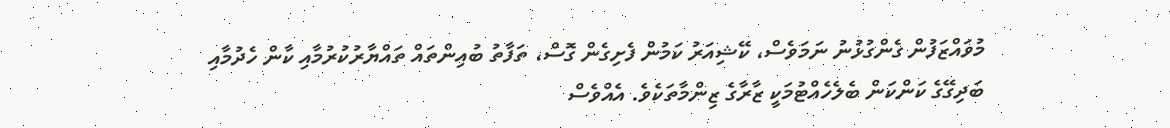މުވައްޒަފުން ގެންގުޅުނު ނަމަވެސް، ކޭޝިއަރު ކަމުން ފެށިގެން ގޮސް، ތަފާތު ބުއިންތައް ތައްޔާރުކުރުމާއި ކާން ހެދުމާއި ބަދިގޭގެ ކަންކަން ބެލެހެއްޓުމަކީ ޒާރާގެ ޒިންމާތަކެވެ. އެއްވެސް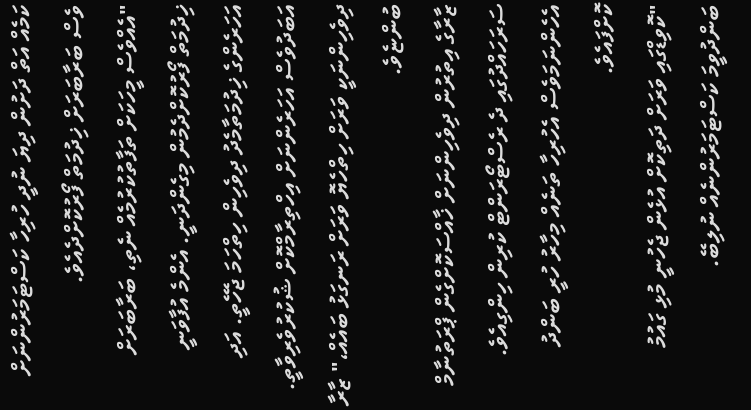ކަމެއް އަތް ދަށުން ދިޔަ ނުދީ ހުރިހާ ކަސްޓަމަރުންނަށް ވެސް ބަރާބަރަށް ޚިދުމަތް ފޯރުކޮށްދެއެވެ.
"އެއްވެސް މީހަކަށް ތަފާތުކުރުމެއް ނެތި، ބަރާބަރަށް ޚިދުމަތް ފޯރުކޮށްދެމުން މިގެންދަނީ. އެންމެ އުފާވަނީ އަހަރެންގެ ޚިދުމަތާމެދު ދިވެހިން ހިތްހަމަ ޖެހޭތީ. އަދި އަބަދުވެސް އަހަރެންނަށް އިހްތިރާމްކޮށް ޝުކުރުވެރިވާތީ. ދިވެހިންނަކީ ވަރަށް ހިތްހެޔޮ ވަރަށް ރަނގަޅު ބައެއް،" ޒާރާ ބުންޏެވެ.
ޒާރާގެ އިތުރުން ދިވެހިންނަށް ޚާއްސަކޮށްގެން ޕްރަތުނާމް ސަރަހައްދުގައި ދެ ރެސްޓޯރަންޓް ކުރިން ހިންގިއެވެ. އެހެންނަމަވެސް އެހުރިހާ ތަނެއް މިހާރު ހުރީ ބަންދު ކޮށްފައެވެ.
"ކޮވިޑްގައި ވަރަށް ދަތިކޮށް އުޅެން ޖެހުނީ މުޅި ގައުމު ބަންދުވީމަ ކަސްޓަމަރުންނެއް ނުލިބޭ.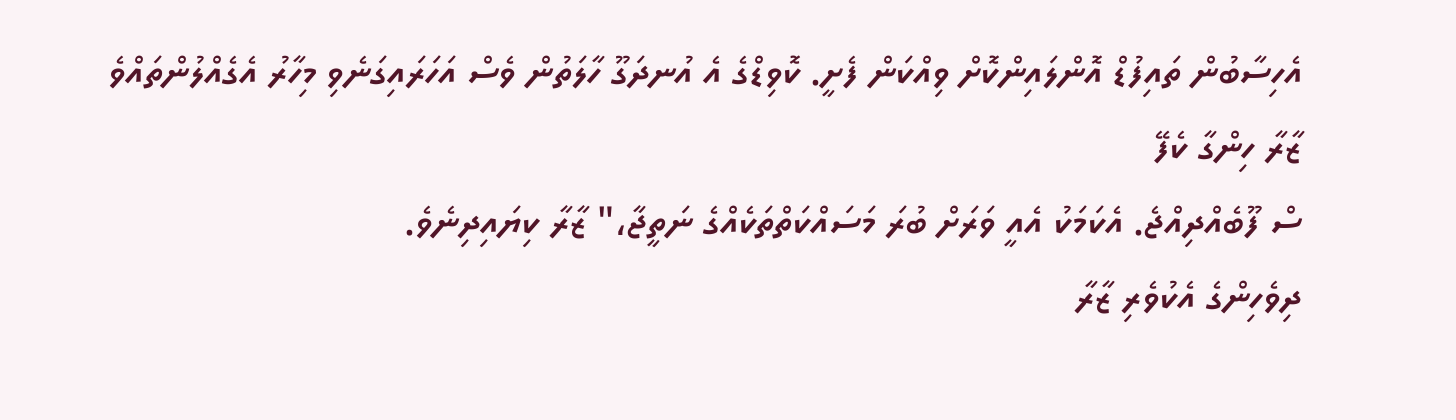އެހިސާބުން ތައިފުޑް އޮންލައިންކޮށް ވިއްކަން ފެށީ. ކޮވިޑްގެ އެ އުނދަގޫ ހާލަތުން ވެސް އަހަރައިގަނެވި މިހާރު އެގެއްލުންތައްވެ
ޒާރާ ހިންގާ ކެފޭ
ސް ފޫބެއްދިއްޖެ. އެކަމަކު އެއީ ވަރަށް ބުރަ މަސައްކަތްތަކެއްގެ ނަތީޖާ،" ޒާރާ ކިޔައިދިނެވެ.
ދިވެހިންގެ އެކުވެރި ޒާރާ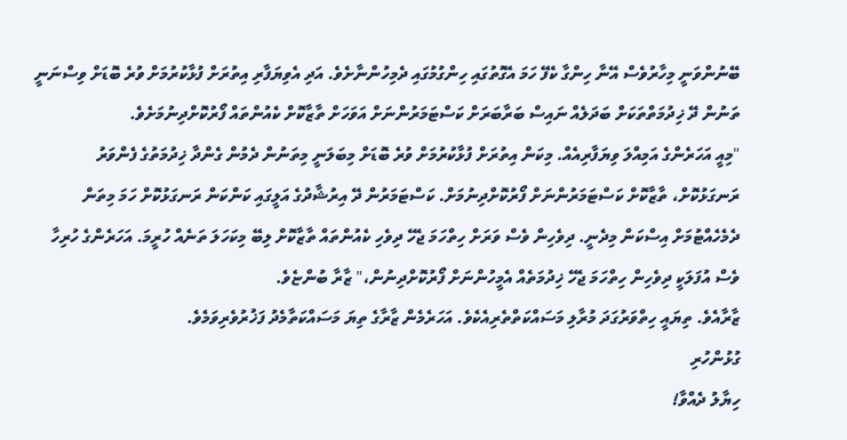ބޭނުންވަނީ މިހާރުވެސް އޭނާ ހިންގާ ކެފޭ ހަމަ އެގޮތުގައި ހިންގުމުގައި ދެމިހުންނާށެވެ. އަދި އެވިޔަފާރި އިތުރަށް ފުޅާކުރުމަށް ވުރެ ބޮޑަށް ވިސްނަނީ ތަނުން ދޭ ޚިދުމަތްތަކަށް ބަދަލެއް ނައިސް ބަރާބަރަށް ކަސްޓަމަރުންނަށް އަވަހަށް ތާޒާކޮށް ކެއުންތައް ފޯރުކޮށްދިނުމަށެވެ.
"މިއީ އަހަރެންގެ އަމިއްލަ ވިޔަފާރިއެއް. މިކަން އިތުރަށް ފުޅާކުރުމަށް ވުރެ ބޮޑަށް މިބަލަނީ މިތަނުން ދެމުން ގެންދާ ޚިދުމަތުގެ ފެންވަރު ރަނގަޅުކޮށް، ތާޒާކޮށް ކަސްޓަމަރުންނަށް ފޯރުކޮށްދިނުމަށް. ކަސްޓަމަރުން ދޭ އިރުޝާދުގެ އަލީގައި ކަންކަން ރަނގަޅުކޮށް ހަމަ މިތަން ދެމެހެއްޓުމަށް އިސްކަން މިދެނީ. ދިވެހިން ވެސް ވަރަށް ހިތްހަމަ ޖެހޭ ދިވެހި ކެއުންތައް ތާޒާކޮށް ލިބޭ މިކަހަލަ ތަނެއް ހުރީމަ. އަހަރެންގެ ހުރިހާ ވެސް އުފަލަކީ ދިވެހިން ހިތްހަމަ ޖެހޭ ޚިދުމަތެއް އެމީހުންނަށް ފޯރުކޮށްދިނުން،" ޒާރާ ބުންޏެވެ.
ޒާރާއެވެ. ތިޔައީ ހިތްވަރުގަދަ މުރާލި މަސައްކަތްތެރިއެކެވެ. އަހަރެމެން ޒާރާގެ ތިޔަ މަސައްކަތާމެދު ފަޚުރުވެރިވަމެވެ.
ގުޅުންހުރި
ހިޔާލު ދެއްވާ!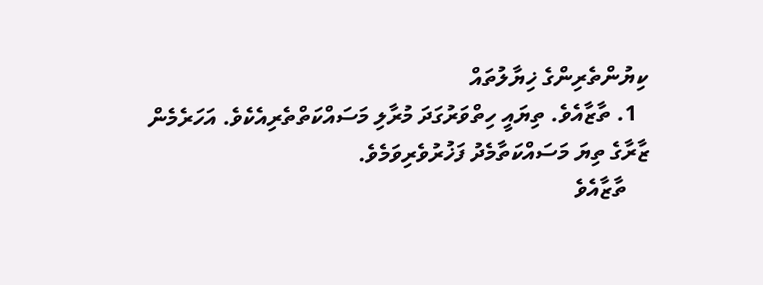ކިޔުންތެރިންގެ ޚިޔާލުތައް
  1. ތާޒާއެވެ. ތިޔައީ ހިތްވަރުގަދަ މުރާލި މަސައްކަތްތެރިއެކެވެ. އަހަރެމެން ޒާރާގެ ތިޔަ މަސައްކަތާމެދު ފަޚުރުވެރިވަމެވެ.
    ތާޒާއެވެ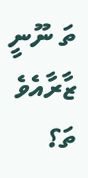ތަ ނޫނީ ޒާރާއެވެ ތަ؟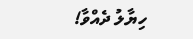ހިޔާލު ދެއްވާ!